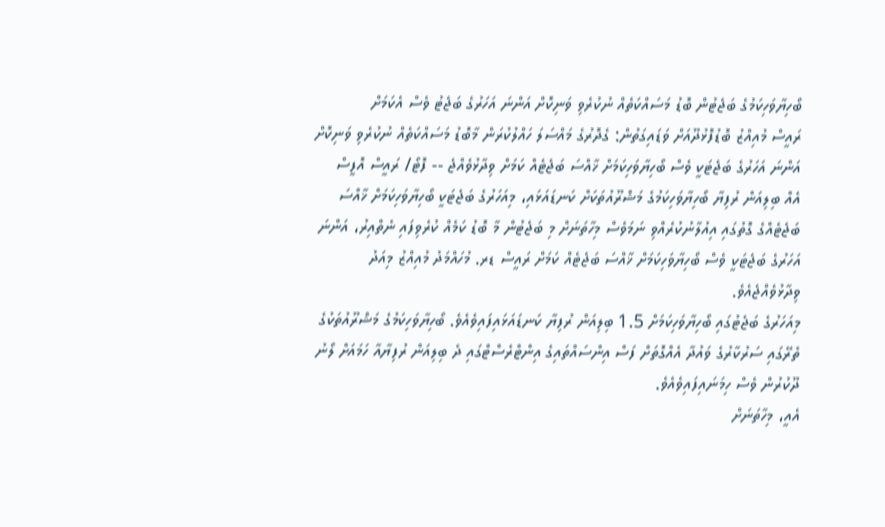ބޯހިޔާވަހިކަމުގެ ބަޖެޓުން ބޮޑު މަސައްކަތެއް ނުކުރެވި ވަނިކޮށް އަންނަ އަހަރުގެ ބަޖެޓު ވެސް އެކަމަށް
ރައީސް މުއިއްޒު ބޮޑުފޮޅުދޫއަށް ވަޑައިގަތުން: ގެދޮރުގެ މައްސަލަ ހައްލުކުރަން މާބޮޑު މަސައްކަތެއް ނުކުރެވި ވަނިކޮށް އަންނަ އަހަރުގެ ބަޖެޓަކީ ވެސް ބޯހިޔާވަހިކަމަށް ޚާއްސަ ބަޖެޓެއް ކަމަށް ވިދާޅުވެއްޖެ -- ފޮޓޯ/ ރައީސް އޮފީސް
އެއް ބިލިއަން ރުފިޔާ ބޯހިޔާވަހިކަމުގެ މަޝްރޫއުތަކަށް ކަނޑައަޅައި، މިއަހަރުގެ ބަޖެޓަކީ ބޯހިޔާވަހިކަމަށް ޚާއްސަ ބަޖެޓެއްގެ ގޮތުގައި އިއުލާނުކުރެއްވި ނަމަވެސް މިހާތަނަށް މި ބަޖެޓުން މާ ބޮޑު ކަމެއް ކުރެވިފައި ނެތްއިރު، އަންނަ އަހަރުގެ ބަޖެޓަކީ ވެސް ބޯހިޔާވަހިކަމަށް ޚާއްސަ ބަޖެޓެއް ކަމަށް ރައީސް ޑރ. މުހައްމަދު މުއިއްޒު މިއަދު ވިދާޅުވެއްޖެއެވެ.
މިއަހަރުގެ ބަޖެޓުގައި ބޯހިޔާވަހިކަމަށް 1.5 ބިލިއަން ރުފިޔާ ކަނޑައަޅައިފައިވެއެވެ. ބޯހިޔާވަހިކަމުގެ މަޝްރޫއުތަކުގެ ތެރޭގައި ސަރުކާރުގެ ވައުދާ އެއްގޮތަށް ފަސް އިންސައްތައިގެ އިންޓްރެސްޓްގައި ދެ ބިލިއަން ރުފިޔާއާ ހަމައަށް ލޯނު ދޫކުރުން ވެސް ހިމަނައިފައިވެއެވެ.
އެއީ، މިހާތަނަށް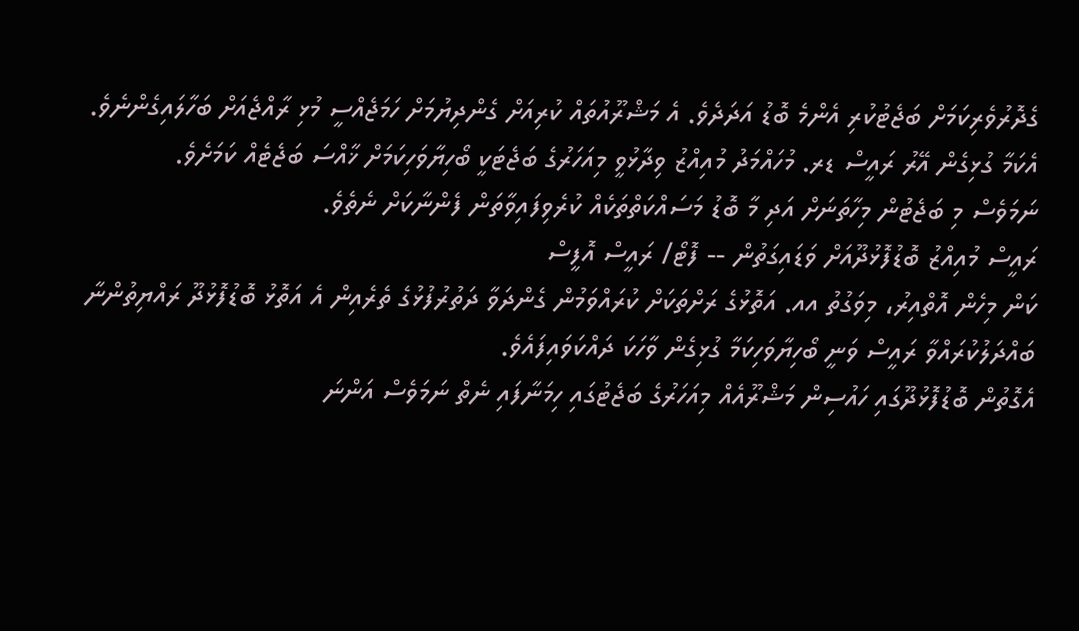ގެދޮރުވެރިކަމަށް ބަޖެޓުކުރި އެންމެ ބޮޑު އަދަދެވެ. އެ މަޝްރޫއުތައް ކުރިއަށް ގެންދިޔުމަށް ހަމަޖެއްސީ މުޅި ރާއްޖެއަށް ބަހާލައިގެންނެވެ.
އެކަމާ ގުޅިގެން އޭރު ރައީސް ޑރ. މުހައްމަދު މުއިއްޒު ވިދާޅުވީ މިއަހަރުގެ ބަޖެޓަކީ ބޯހިޔާވަހިކަމަށް ޚާއްސަ ބަޖެޓެއް ކަމަށެވެ.
ނަމަވެސް މި ބަޖެޓުން މިހާތަނަށް އަދި މާ ބޮޑު މަސައްކަތްތަކެއް ކުރެވިފައިވާތަން ފެންނާކަށް ނެތެވެ.
ރައީސް މުއިއްޒު ބޮޑުފޮޅުދޫއަށް ވަޑައިގަތުން -- ފޮޓޯ/ ރައީސް އޮފީސް
ކަން މިހެން އޮތްއިރު، މިވަގުތު އއ. އަތޮޅުގެ ރަށްތަކަށް ކުރައްވަމުން ގެންދަވާ ދަތުރުފުޅުގެ ތެރެއިން އެ އަތޮޅު ބޮޑުފޮޅުދޫ ރައްޔިތުންނާ ބައްދަލުކުރައްވާ ރައީސް ވަނީ ބޯހިޔާވަހިކަމާ ގުޅިގެން ވާހަކަ ދައްކަވައިފައެވެ.
އެގޮތުން ބޮޑުފޮޅުދޫގައި ހައުސިން މަޝްރޫއެއް މިއަހަރުގެ ބަޖެޓުގައި ހިމަނާފައި ނެތް ނަމަވެސް އަންނަ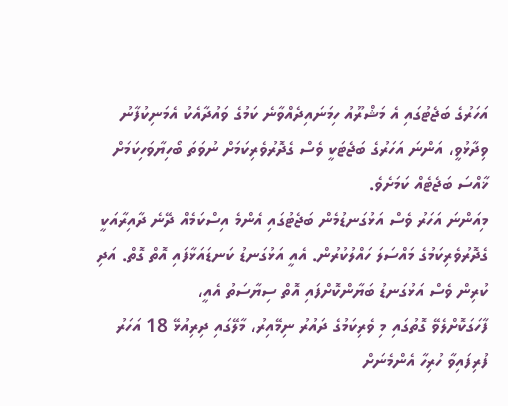އަހަރުގެ ބަޖެޓުގައި އެ މަޝްރޫއު ހިމަނައިދެއްވާނެ ކަމުގެ ވައުދާއެކު އެމަނިކުފާނު ވިދާޅުވީ، އަންނަ އަހަރުގެ ބަޖެޓަކީ ވެސް ގެދޮރުވެރިކަމަށް ނުވަތަ ބޯހިޔާވަހިކަމަށް ޚާއްސަ ބަޖެޓެއް ކަމަށެވެ.
މިއަންނަ އަހަރު ވެސް އަޅުގަނޑުމެން ބަޖެޓުގައި އެންމެ އިސްކަމެއް ދޭނެ ދާއިރާއަކީ ގެދޮރުވެރިކަމުގެ މައްސަލަ ހައްލުކުރުން. އެއީ އަޅުގަނޑު ކަނޑައަޅާފައި އޮތް ގޮތް. އަދި ކުރިން ވެސް އަޅުގަނޑު ބަޔާންކޮށްފައި އޮތް ސިޔާސަތު އެއީ،
ފާހަގަކޮށްލެވޭ ގޮތުގައި މި ވެރިކަމުގެ ދައުރު ނިމޭއިރު، މާލޭގައި ދިރިއުޅޭ 18 އަހަރު ފުރިފައިވާ ހުރިހާ އެންމެނަށް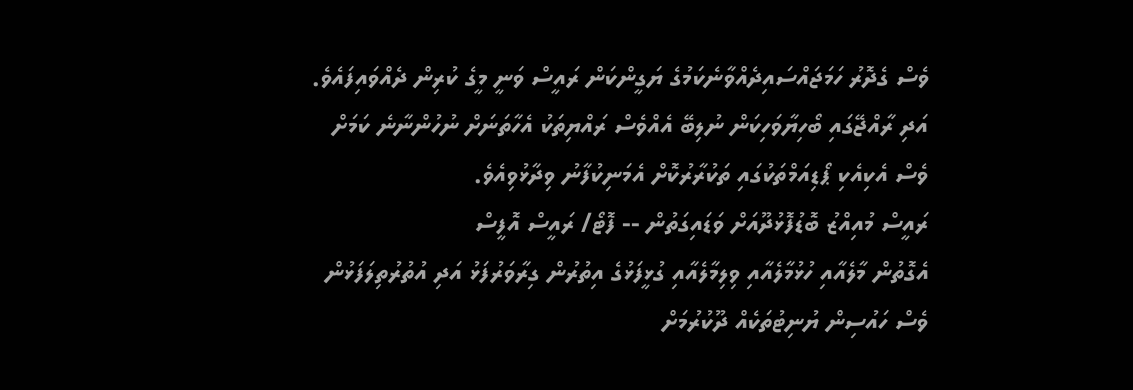ވެސް ގެދޮރު ހަމަޖައްސައިދެއްވާނެކަމުގެ ޔަގީންކަން ރައީސް ވަނީ މީގެ ކުރިން ދެއްވައިފައެވެ. އަދި ރާއްޖޭގައި ބޯހިޔާވަހިކަން ނުލިބޭ އެއްވެސް ރައްޔިތަކު އެހާތަނަށް ނުހުންނާނެ ކަމަށް ވެސް އެކިއެކި ޕޯޑިއަމްތަކުގައި ތަކުރާރުކޮށް އެމަނިކުފާނު ވިދާޅުވިއެވެ.
ރައީސް މުއިއްޒު ބޮޑުފޮޅުދޫއަށް ވަޑައިގަތުން -- ފޮޓޯ/ ރައީސް އޮފީސް
އެގޮތުން މާލެއާއި ހުޅުމާލެއާއި ވިލިމާލެއާއި ގުޅީފަޅުގެ އިތުރުން ގިރާވަރުފަޅު އަދި އުތުރުތިލަފަޅުން ވެސް ހައުސިން ޔުނިޓުތަކެއް ދޫކުރުމަށް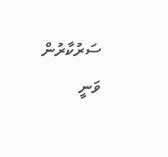ސަރުކާރުން ވަނީ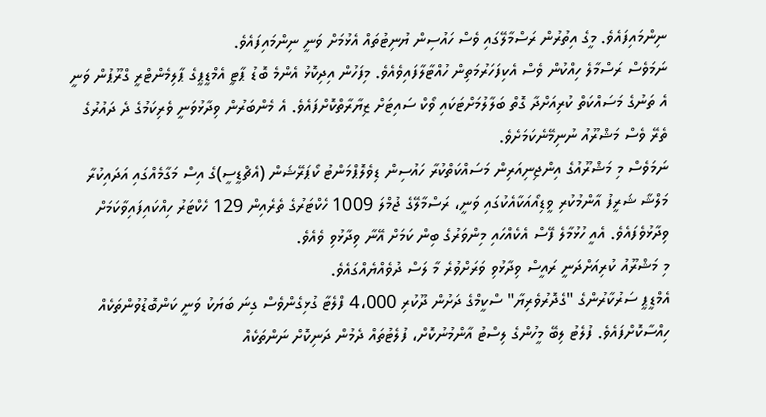ނިންމައިފައެވެ. މީގެ އިތުރުން ރަސްމާލޭގައި ވެސް ހައުސިން ޔުނިޓުތައް އެޅުމަށް ވަނީ ނިންމައިފައެވެ.
ނަމަވެސް ރަސްމާލެ ހިއްކުން ވެސް އެކިފަހަރުމަތިން ހުއްޓާލާފައިވެއެވެ. މިފަހުން އިދިކޮޅު އެންމެ ބޮޑު ޕާޓީ އެމްޑީޕީގެ ޕާލިމެންޓްރީ ގްރޫޕުން ވަނީ އެ ތަނުގެ މަސައްކަތް ކުރިއަށްދާ ގޮތް ބަލާލުމަށްޓަކައި ވޯކް ސައިޓަށް ޒިޔާރާތްކޮށްފައެވެ. އެ މެންބަރުން ވިދާޅުވަނީ ވެރިކަމުގެ ދެ ދައުރުގެ ތެރޭ ވެސް މަޝްރޫއު ނުނިމޭނެކަމަށެވެ.
ނަމަވެސް މި މަޝްރޫއުގެ އިންޖިނިއަރިން މަސައްކަތްކުރާ ހައުސިން ޑިވެލޮޕްމަންޓު ކޯޕަރޭޝަން (އެޗްޑީސީ)ގެ އިސް މަގާމެއްގައި އަދައިކުރާ މަލްޝާ ޝަރީފު އާންމުކުރި ވީޑިއޯއަކާއެކުގައި ވަނީ، ރަސްމާލޭގެ ޖުމްލަ 1009 ހެކްޓަރުގެ ތެރެއިން 129 ހެކްޓަރު ހިއްކައިފައިވާކަމަށް ވިދާޅުވެފައެވެ. އެއީ ހުޅުމާލެ ފޭސް އެކެއްހައި މިންވަރުގެ ބިން ކަމަށް އޭނާ ވިދާޅުވި ވެއެވެ.
މި މަޝްރޫއު ކުރިއަށްދަނީ ރައީސް ވިދާޅުވި ވަރަށްވުރެ މާ ލަސް ދުވެއްޔެއްގައެވެ.
އެމްޑީޕީ ސަރުކާރުންގެ "ގެދޮރުވެރިޔާ" ސްކީމްގެ ދަށުން ދޫކުރި 4،000 ފްލެޓާ ގުޅިގެންވެސް ގިނަ ބަޔަކު ވަނީ ކަންބޮޑުވުންތަކެއް ހިއްސާކޮށްފައެވެ. ފުލެޓު ލިބޭ މީހުންގެ ލިސްޓު އާންމުނުކޮށް، ފުލެޓުތައް ދެމުން ދަނިކޮށް ނަންތަކެއް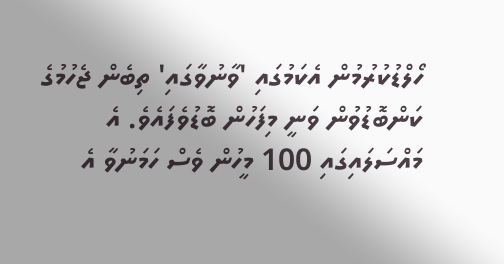ހޯލްޑުކުރުމުން އެކަމުގައި 'ވާނުވާގައި' ތިބެން ޖެހުމުގެ ކަންބޮޑުވުން ވަނީ މިފަހުން ބޮޑުވެފައެވެ. އެ މައްސަލައިގައި 100 މީހުން ވެސް ހަމަނުވާ އެ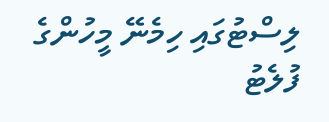ލިސްޓުގައި ހިމެނޭ މީހުންގެ ފުލެޓު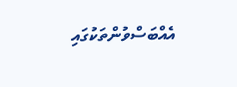އެއްބަސްވުންތަކުގައި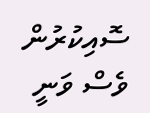ސޮއިކުރުން ވެސް ވަނީ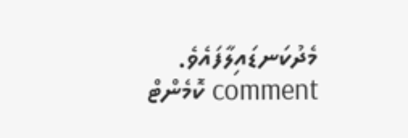މެދުކަނޑައިލާފައެވެ.
comment ކޮމެންޓް